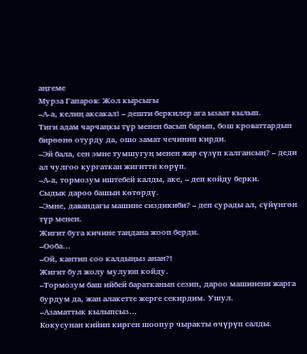аңгеме
Мурза Гапаров: Жол кырсыгы
–А-а, келиң аксакал! – дешти беркилер ага ызаат кылып.
Тиги адам чарчаңкы түр менен басып барып, бош кроваттардын бирөөнө отурду да, ошо замат чечинип кирди.
–Эй бала, сен эмне тумшугуң менен жар сүзүп калгансың? – деди ал чулгоо кургаткан жигитти көрүп.
–А-а, тормозум иштебей калды, аке, – деп койду берки.
Сыдык дароо башын көтөрдү.
–Эмне, давандагы машине сиздикиби? – деп сурады ал, сүйүнгөн түр менен.
Жигит буга кичине таңдана жооп берди.
–Ооба…
–Ой, кантип соо калдыңыз анан?!
Жигит бул жолу мулуюп койду.
–Тормозум баш ийбей баратканын сезип, дароо машинени жарга бурдум да, жан алакетте жерге секирдим. Ушул.
–Азаматтык кылыпсыз…
Кокусунан кийин кирген шоопур чыракты өчүрүп салды.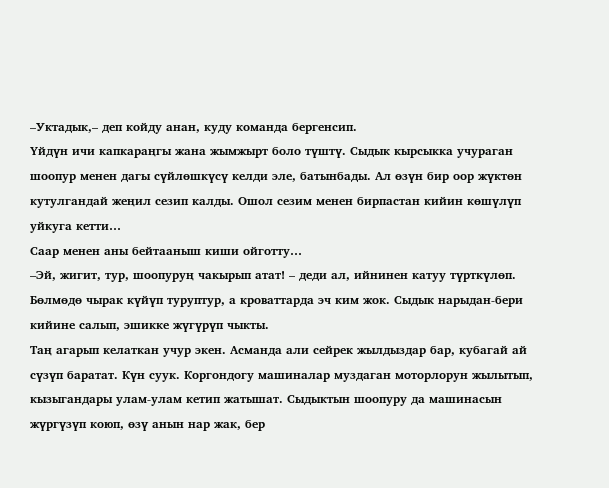–Уктадык,– деп койду анан, куду команда бергенсип.
Үйдүн ичи капкараңгы жана жымжырт боло түштү. Сыдык кырсыкка учураган шоопур менен дагы сүйлөшкүсү келди эле, батынбады. Ал өзүн бир оор жүктөн кутулгандай жеңил сезип калды. Ошол сезим менен бирпастан кийин көшүлүп уйкуга кетти…
Саар менен аны бейтааныш киши ойготту…
–Эй, жигит, тур, шоопуруң чакырып атат! – деди ал, ийнинен катуу түрткүлөп.
Бөлмөдө чырак күйүп туруптур, а кроваттарда эч ким жок. Сыдык нарыдан-бери кийине салып, эшикке жүгүрүп чыкты.
Таң агарып келаткан учур экен. Асманда али сейрек жылдыздар бар, кубагай ай сүзүп баратат. Күн суук. Коргондогу машиналар муздаган моторлорун жылытып, кызыгандары улам-улам кетип жатышат. Сыдыктын шоопуру да машинасын жүргүзүп коюп, өзү анын нар жак, бер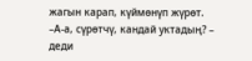жагын карап, күймөнүп жүрөт.
–А-а, сүрөтчү, кандай уктадың? – деди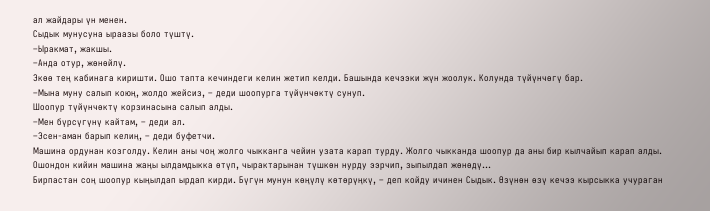ал жайдары үн менен.
Сыдык мунусуна ыраазы боло түштү.
–Ыракмат, жакшы.
–Анда отур, жөнөйлү.
Экөө тең кабинага киришти. Ошо тапта кечиндеги келин жетип келди. Башында кечээки жүн жоолук. Колунда түйүнчөгү бар.
–Мына муну салып коюң, жолдо жейсиз, – деди шоопурга түйүнчөктү сунуп.
Шоопур түйүнчөктү корзинасына салып алды.
–Мен бүрсүгүнү кайтам, – деди ал.
–Эсен-аман барып келиң, – деди буфетчи.
Машина ордунан козголду. Келин аны чоң жолго чыкканга чейин узата карап турду. Жолго чыкканда шоопур да аны бир кылчайып карап алды. Ошондон кийин машина жаңы ылдамдыкка өтүп, чырактарынан түшкөн нурду ээрчип, зыпылдап жөнөдү…
Бирпастан соң шоопур кыңылдап ырдап кирди. Бүгүн мунун көңүлү көтөрүңкү, – деп койду ичинен Сыдык. Өзүнөн өзү кечээ кырсыкка учураган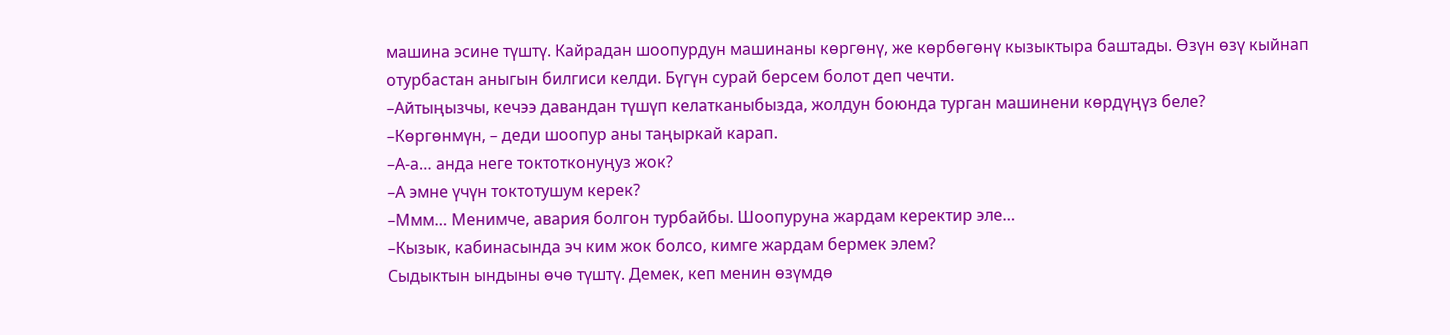машина эсине түштү. Кайрадан шоопурдун машинаны көргөнү, же көрбөгөнү кызыктыра баштады. Өзүн өзү кыйнап отурбастан аныгын билгиси келди. Бүгүн сурай берсем болот деп чечти.
–Айтыңызчы, кечээ давандан түшүп келатканыбызда, жолдун боюнда турган машинени көрдүңүз беле?
–Көргөнмүн, – деди шоопур аны таңыркай карап.
–А-а… анда неге токтотконуңуз жок?
–А эмне үчүн токтотушум керек?
–Ммм… Менимче, авария болгон турбайбы. Шоопуруна жардам керектир эле…
–Кызык, кабинасында эч ким жок болсо, кимге жардам бермек элем?
Сыдыктын ындыны өчө түштү. Демек, кеп менин өзүмдө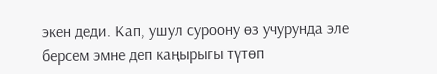экен деди. Кап, ушул суроону өз учурунда эле берсем эмне деп каңырыгы түтөп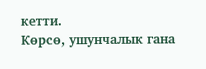кетти.
Көрсө, ушунчалык гана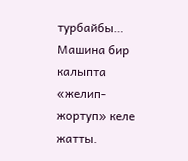турбайбы…
Машина бир калыпта «желип-жортуп» келе жатты.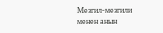Мезгил-мезгили менен анын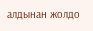алдынан жолдо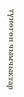түнөгөн чымчыктар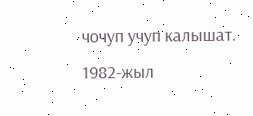чочуп учуп калышат.
1982-жыл